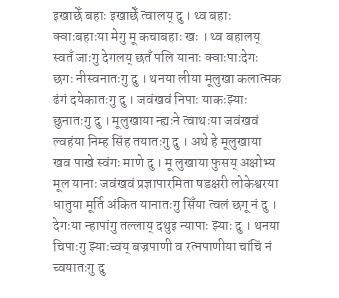इखाछेँ बहाः इखाछेँ त्वालय् दु । थ्व बहाः क्वाःबहाःया मेगु मू कचाबहाः खः । थ्व बहालय् स्वतँ जाःगु देगलय् छतँ पलि यानाः क्वाःपाःदेगः छगः नीस्वनातःगु दु । थनया लीया मूलुखा कलात्मक ढंगं दयेकातःगु दु । जवंखवं निपाः याकःझ्याः छुनातःगु दु । मूलुखाया न्ह्यःने त्वाथःया जवंखवं ल्वहंया निम्ह सिंह तयातःगु दु । अथे हे मूलुखाया खव पाखे स्वंगः माणे दु । मू लुखाया फुसय् अक्षोभ्य मूल यानाः जवंखवं प्रज्ञापारमिता षडक्षरी लोकेश्वरया धातुया मूर्ति अंकित यानातःगु सिँया त्वलं छगू नं दु ।
देगःया न्हापांगु तल्लाय् दथुइ न्यापाः झ्याः दु । थनया चिपाःगु झ्याःच्वय् बज्रपाणी व रत्नपाणीया चांचिं नं च्वयातःगु दु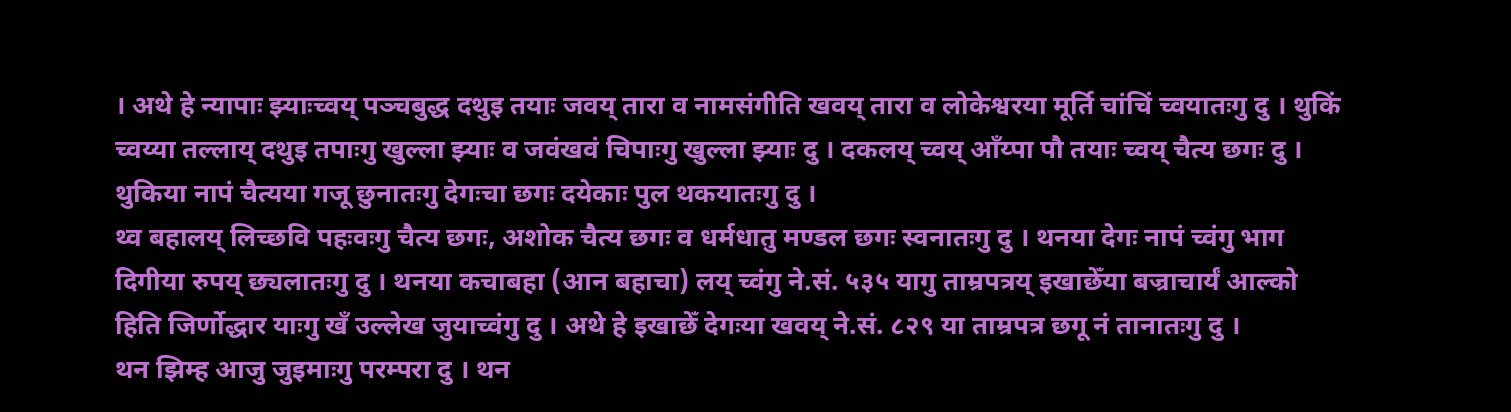। अथे हे न्यापाः झ्याःच्वय् पञ्चबुद्ध दथुइ तयाः जवय् तारा व नामसंगीति खवय् तारा व लोकेश्वरया मूर्ति चांचिं च्वयातःगु दु । थुकिं च्वय्या तल्लाय् दथुइ तपाःगु खुल्ला झ्याः व जवंखवं चिपाःगु खुल्ला झ्याः दु । दकलय् च्वय् आँय्पा पौ तयाः च्वय् चैत्य छगः दु । थुकिया नापं चैत्यया गजू छुनातःगु देगःचा छगः दयेकाः पुल थकयातःगु दु ।
थ्व बहालय् लिच्छवि पहःवःगु चैत्य छगः, अशोक चैत्य छगः व धर्मधातु मण्डल छगः स्वनातःगु दु । थनया देगः नापं च्वंगु भाग दिगीया रुपय् छ्यलातःगु दु । थनया कचाबहा (आन बहाचा) लय् च्वंगु ने.सं. ५३५ यागु ताम्रपत्रय् इखाछेँया बज्राचार्यं आल्को हिति जिर्णोद्धार याःगु खँ उल्लेख जुयाच्वंगु दु । अथे हे इखाछेँ देगःया खवय् ने.सं. ८२९ या ताम्रपत्र छगू नं तानातःगु दु ।
थन झिम्ह आजु जुइमाःगु परम्परा दु । थन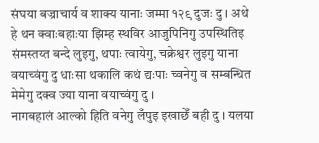संघया बज्राचार्य व शाक्य यानाः जम्मा १२९ दुजः दु । अथे हे थन क्वाःबहाःया झिम्ह स्थविर आजुपिनिगु उपस्थितिइ संमस्तय्त बन्दे लुइगु, थपाः त्वायेगु, चक्रेश्वर लुइगु याना वयाच्वंगु दु धाःसा थकालि कथं द्यःपाः च्वनेगु व सम्बन्धित मेमेगु दक्व ज्या याना वयाच्वंगु दु ।
नागबहालं आल्को हिति वनेगु लँपुइ इखाछेँ बही दु । यलया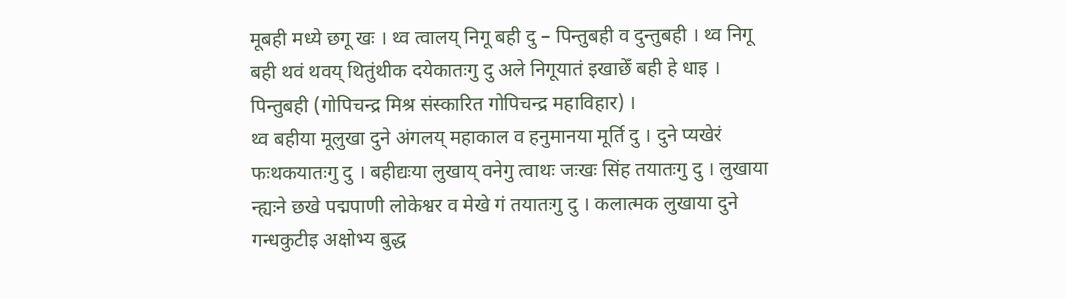मूबही मध्ये छगू खः । थ्व त्वालय् निगू बही दु – पिन्तुबही व दुन्तुबही । थ्व निगू बही थवं थवय् थितुंथीक दयेकातःगु दु अले निगूयातं इखाछेँ बही हे धाइ । पिन्तुबही (गोपिचन्द्र मिश्र संस्कारित गोपिचन्द्र महाविहार) ।
थ्व बहीया मूलुखा दुने अंगलय् महाकाल व हनुमानया मूर्ति दु । दुने प्यखेरं फःथकयातःगु दु । बहीद्यःया लुखाय् वनेगु त्वाथः जःखः सिंह तयातःगु दु । लुखाया न्ह्यःने छखे पद्मपाणी लोकेश्वर व मेखे गं तयातःगु दु । कलात्मक लुखाया दुने गन्धकुटीइ अक्षोभ्य बुद्ध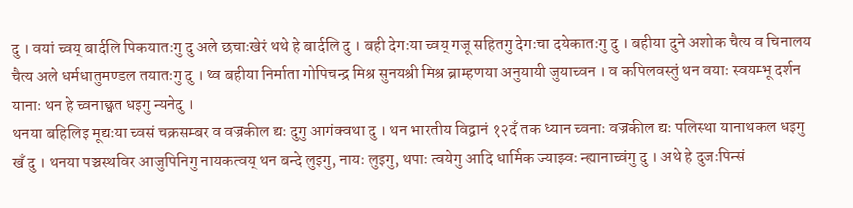दु । वयां च्वय् बार्दलि पिकयातःगु दु अले छचाःखेरं थथे हे बार्दलि दु । बही देगःया च्वय् गजू सहितगु देगःचा दयेकातःगु दु । बहीया दुने अशोक चैत्य व चिनालय चैत्य अले धर्मधातुमण्डल तयातःगु दु । थ्व बहीया निर्माता गोपिचन्द्र मिश्र सुनयश्री मिश्र ब्राम्हणया अनुयायी जुयाच्वन । व कपिलवस्तुं थन वयाः स्वयम्भू दर्शन यानाः थन हे च्वनाछ्वत धइगु न्यनेदु ।
थनया बहिलिइ मूद्यःया च्वसं चक्रसम्बर व वज्रकील द्यः दुगु आगंक्वथा दु । थन भारतीय विद्वानं १२दँ तक ध्यान च्वनाः वज्रकील द्यः पलिस्था यानाथकल धइगु खँ दु । थनया पञ्चस्थविर आजुपिनिगु नायकत्वय् थन बन्दे लुइगु, नायः लुइगु, थपाः त्वयेगु आदि धार्मिक ज्याझ्वः न्ह्यानाच्वंगु दु । अथे हे दुजःपिन्सं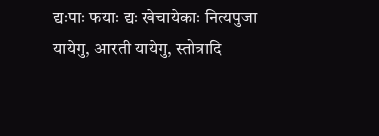द्यःपाः फयाः द्यः खेचायेकाः नित्यपुजा यायेगु, आरती यायेगु, स्तोत्रादि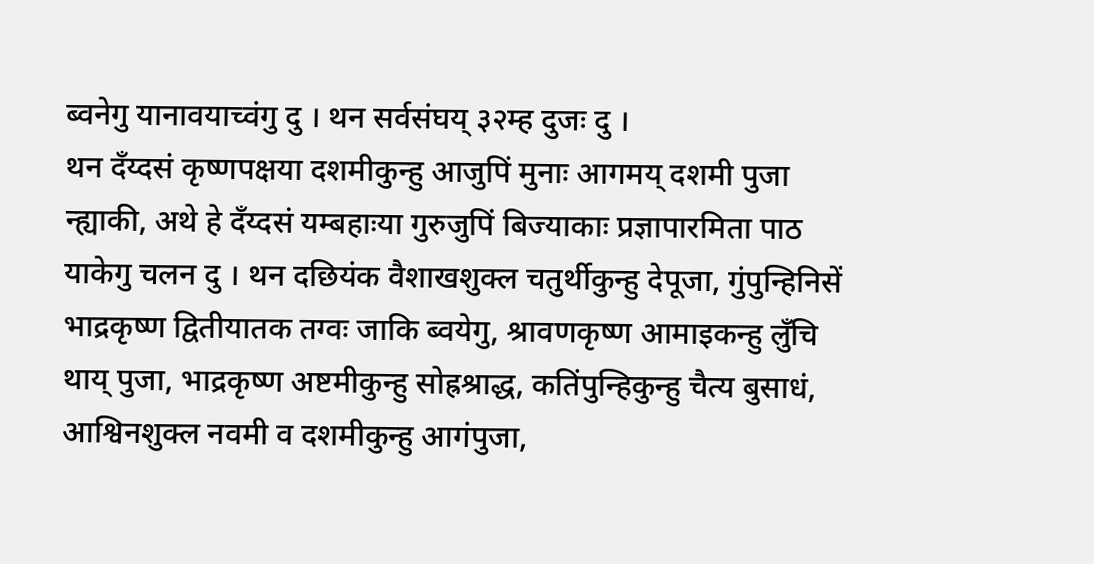ब्वनेगु यानावयाच्वंगु दु । थन सर्वसंघय् ३२म्ह दुजः दु ।
थन दँय्दसं कृष्णपक्षया दशमीकुन्हु आजुपिं मुनाः आगमय् दशमी पुजा न्ह्याकी, अथे हे दँय्दसं यम्बहाःया गुरुजुपिं बिज्याकाः प्रज्ञापारमिता पाठ याकेगु चलन दु । थन दछियंक वैशाखशुक्ल चतुर्थीकुन्हु देपूजा, गुंपुन्हिनिसें भाद्रकृष्ण द्वितीयातक तग्वः जाकि ब्वयेगु, श्रावणकृष्ण आमाइकन्हु लुँचि थाय् पुजा, भाद्रकृष्ण अष्टमीकुन्हु सोह्रश्राद्ध, कतिंपुन्हिकुन्हु चैत्य बुसाधं, आश्विनशुक्ल नवमी व दशमीकुन्हु आगंपुजा,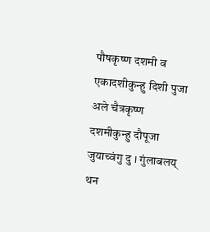पौषकृष्ण दशमी व एकादशीकुन्हु दिशी पुजा अले चैत्रकृष्ण दशमीकुन्हु दौपूजा जुयाच्वंगु दु । गुंलाबलय् थन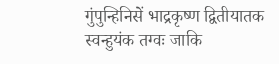गुंपुन्हिनिसें भाद्रकृष्ण द्वितीयातक स्वन्हुयंक तग्वः जाकि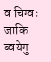व चिग्वः जाकि ब्वयेगु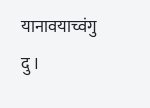यानावयाच्वंगु दु ।